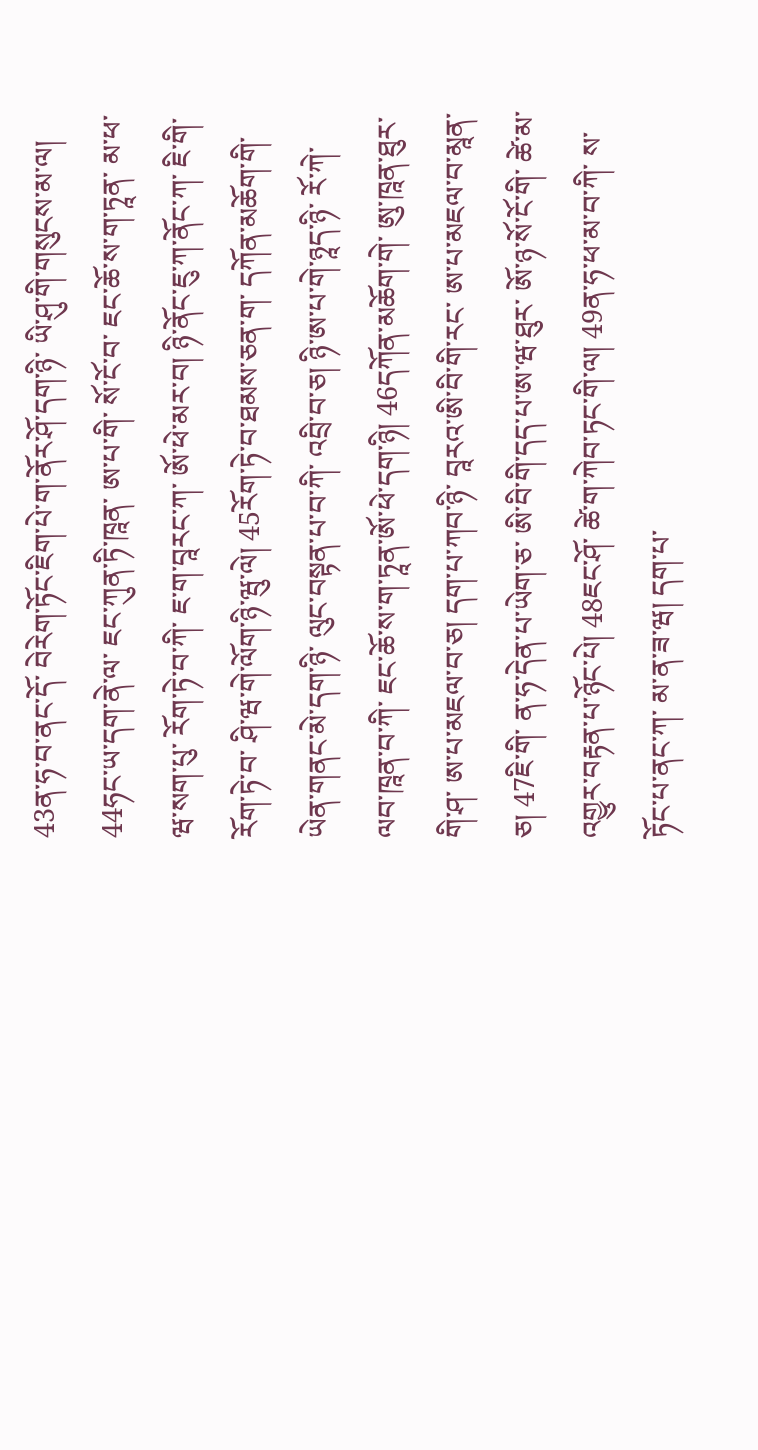43ན་ཧ་བ་ནང་དོ་ བེརེག་ཏོང་ཇིག་པེ་ག་ནོར་ཤོ་དག་ཉི་ ཡི་ཤུ་གི་གསུངས་མ་ལ། 44ཧང་ཡ་དག་ནེ་ལ་ ཇང་ཀུན་ཏི་ཁཱན་ ཨ་པ་གི་ སོ་ངོ་བ་ ཇང་ཆོ་ས་ག་ཏཱན་ མ་ཕ་ཝ་སག་པུ་ རོག་ཏེ་བ་ཀི་ ཇ་ག་བཱརང་ཀ་ ཨོ་ཕེ་མར་བ། ཉི་ནོང་ཇུ་ཀ་ནོང་ཀ་ ཇི་གི་རོག་ཏེ་བ་ ཤི་ཝ་གེ་ལོག་ཉི་ཝུ་ལེ། 45རོག་ཏེ་བ་ཐམས་ཅན་ག་ དཀོན་མཆོག་གི་ ཡེན་གནང་མེ་དག་ཉི་ ལུང་བསྟན་པ་བ་ཀི་ འབྲི་བ་ཅ། ཉི་ཨ་པ་གེ་ཉཱད་ཉི་ རོ་ཀེ་ལབ་ཁཱན་བ་ཀི་ ཇང་ཆོ་ས་ག་ཏཱན་ཨོ་ཕེ་དག་ཉི། 46དཀོན་མཆོག་གེ་ ཨུ་ཁཱན་ཐུར་གི་ཤ་ ཨ་པ་མཇལ་བ་ཅ། དག་པ་ཀབ་ཉི་ བཱརའ་ཨི་བི་གི་རང་ ཨ་པ་མཇལ་བ་མཱན་ཅ། 47ཇི་གི་ ན་ཧ་དེན་པ་ཡེག་ཅ་ ཨི་བི་གི་དད་པ་ཨ་ཝ་ཐུར་ ཨོ་ཉ་སོ་ངོ་གི་ ཚེ་མ་འགྱུར་བརྟན་པ་ཉོང་པེ། 48ཇང་ཤོ་ ཚེ་ག་ཀེབ་ཏང་གི་ལ། 49ན་ཧ་ཕ་མ་བ་ཀི་ ས་ཏོང་པ་ནང་ཀ་ མ་ན་ཟ་ཝ། དག་པ་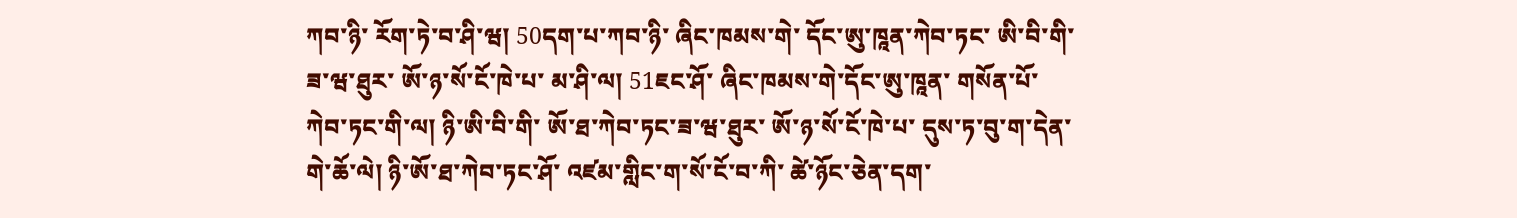ཀབ་ཉི་ རོག་ཏེ་བ་ཤི་ཝ། 50དག་པ་ཀབ་ཉི་ ཞིང་ཁམས་གེ་ དོང་ཨུ་ཁཱན་ཀེབ་ཏང་ ཨི་བི་གི་ཟ་ཝ་ཐུར་ ཨོ་ཉ་སོ་ངོ་ཁེ་པ་ མ་ཤི་ལ། 51ཇང་ཤོ་ ཞིང་ཁམས་གེ་དོང་ཨུ་ཁཱན་ གསོན་པོ་ཀེབ་ཏང་གི་ལ། ཉི་ཨི་བི་གི་ ཨོ་ཐ་ཀེབ་ཏང་ཟ་ཝ་ཐུར་ ཨོ་ཉ་སོ་ངོ་ཁེ་པ་ དུས་ཏ་བུ་ག་དེན་གེ་ཆོ་ལེ། ཉི་ཨོ་ཐ་ཀེབ་ཏང་ཤོ་ འཛམ་གླིང་ག་སོ་ངོ་བ་ཀི་ ཚེ་ཉོང་ཅེན་དག་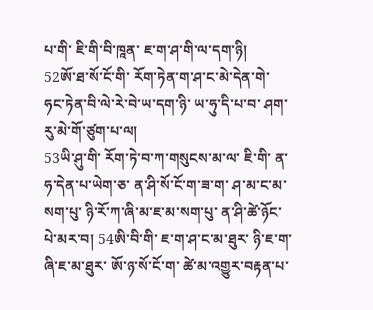པ་གི་ ཇི་གི་བི་ཁཱན་ ཇ་ག་ཤ་གི་ལ་དག་ཉི།
52ཨོ་ཐ་སོ་ངོ་གི་ རོག་ཏེན་ག་ཤ་ང་མེ་དེན་གེ་ ཧང་ཏེན་བི་ལེ་རེ་བེ་ཡ་དག་ཉི་ ཡ་ཧུ་དི་པ་བ་ ཤག་རུ་མེ་གོ་ཙུག་པ་ལ།
53ཡི་ཤུ་གི་ རོག་ཏེ་བ་ཀ་གསུངས་མ་ལ་ ཇི་གི་ ན་ཧ་དེན་པ་ཡེག་ཅ་ ན་ཤི་སོ་ངོ་ག་ཟ་ག་ ཤ་མ་ང་མ་སག་པུ་ ཉི་རོ་ཀ་ཞི་མ་ཇ་མ་སག་པུ་ ན་ཤི་ཚེ་ཉོང་པེ་མར་བ། 54ཨི་བི་གི་ ཇ་ག་ཤ་ང་མ་ཐུར་ ཉི་ཇ་ག་ཞི་ཇ་མ་ཐུར་ ཨོ་ཉ་སོ་ངོ་ག་ ཚེ་མ་འགྱུར་བརྟན་པ་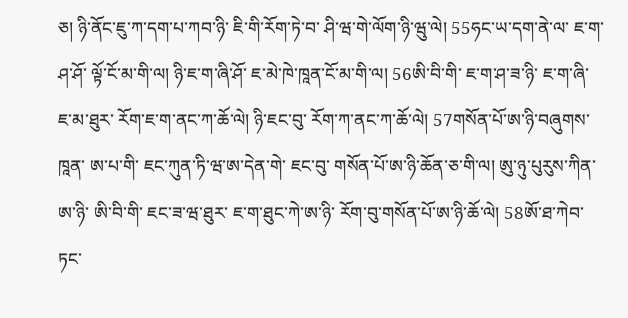ཅ། ཉི་ནོང་ཇུ་ཀ་དག་པ་ཀབ་ཉི་ ཇི་གི་རོག་ཏེ་བ་ ཤི་ཝ་གེ་ལོག་ཉི་ཝུ་ལེ། 55ཧང་ཡ་དག་ནེ་ལ་ ཇ་ག་ཤ་ཤོ་ ལྟོ་ངོ་མ་གི་ལ། ཉི་ཇ་ག་ཞི་ཤོ་ ཇ་མེ་ཁེ་ཁཱན་ངོ་མ་གི་ལ། 56ཨི་བི་གི་ ཇ་ག་ཤ་ཟ་ཉི་ ཇ་ག་ཞི་ཇ་མ་ཐུར་ རོག་ཇ་ག་ནང་ཀ་ཆོ་ལེ། ཉི་ཇང་བུ་ རོག་ཀ་ནང་ཀ་ཆོ་ལེ། 57གསོན་པོ་ཨ་ཉི་བཞུགས་ཁཱན་ ཨ་པ་གི་ ཇང་ཀུན་ཏི་ཝ་ཨ་དེན་གེ་ ཇང་བུ་ གསོན་པོ་ཨ་ཉི་ཆོན་ཅ་གི་ལ། ཨུ་ཉུ་པུརུས་ཀིན་ཨ་ཉི་ ཨི་བི་གི་ ཇང་ཟ་ཝ་ཐུར་ ཇ་ག་ཐུང་ཀེ་ཨ་ཉི་ རོག་བུ་གསོན་པོ་ཨ་ཉི་ཆོ་ལེ། 58ཨོ་ཐ་ཀེབ་ཏང་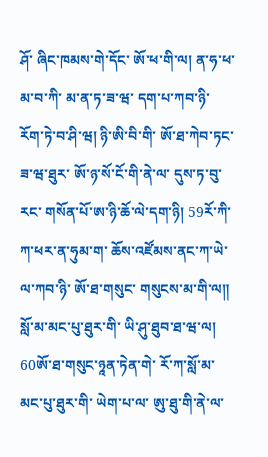ཤོ་ ཞིང་ཁམས་གེ་དོང་ ཨོ་ཕ་གི་ལ། ན་ཧ་ཕ་མ་བ་ཀི་ མ་ན་ཏ་ཟ་ཝ་ དག་པ་ཀབ་ཉི་ རོག་ཏེ་བ་ཤི་ཝ། ཉི་ཨི་བི་གི་ ཨོ་ཐ་ཀེབ་ཏང་ཟ་ཝ་ཐུར་ ཨོ་ཉ་སོ་ངོ་གི་ནེ་ལ་ དུས་ཏ་བུ་རང་ གསོན་པོ་ཨ་ཉི་ཆོ་ལེ་དག་ཉི། 59རོ་ཀི་ཀ་ཕར་ན་ཧུམ་ག་ ཆོས་འཛོམས་ནང་ཀ་ཡེ་ལ་ཀབ་ཉི་ ཨོ་ཐ་གསུང་ གསུངས་མ་གི་ལ༎
སློ་མ་མང་པུ་ཐུར་གི་ ཡི་ཤུ་ཐུབ་ཐ་ཝ་ལ།
60ཨོ་ཐ་གསུང་ཉཱན་ཏེན་གེ་ རོ་ཀ་སློ་མ་མང་པུ་ཐུར་གི་ ཡེག་པ་ལ་ ཨུ་ཐུ་གི་ནེ་ལ་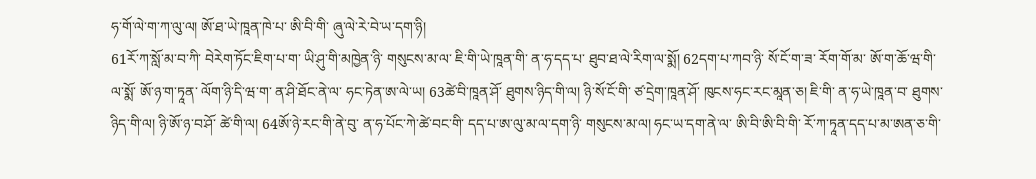ཧ་གོ་ལེ་ག་ཀ་ལུ་ལ། ཨོ་ཐ་ཡེ་ཁཱན་ཁེ་པ་ ཨི་བི་གི་ ཞུ་ལེ་རེ་བེ་ཡ་དག་ཉི།
61རོ་ཀ་སློ་མ་བ་ཀི་ བེརེག་ཏོང་ཇིག་པ་ག་ ཡི་ཤུ་གི་མཁྱེན་ཉི་ གསུངས་མ་ལ་ ཇི་གི་ཡེ་ཁཱན་གི་ ན་ཧ་དད་པ་ ཐུབ་ཐ་ལེ་རིག་ལ་སྨོ། 62དག་པ་ཀབ་ཉི་ སོ་ངོ་ག་ཟ་ རོག་གོ་མ་ ཨོ་ག་ཆོ་ཝ་གི་ལ་སྨོ་ ཨོ་ཉ་ག་ཏཱན་ ལོག་ཉི་དི་ཝ་ག་ ན་ཤི་ཐོང་ནེ་ལ་ ཧང་ཏེན་ཨ་ལེ་ཡ། 63ཚེ་བི་ཁཱན་ཤོ་ ཐུགས་ཉིད་གི་ལ། ཉི་སོ་ངོ་གི་ ཙ་དྲེག་ཁཱན་ཤོ་ ཁུངས་ཧང་རང་མཱན་ཅ། ཇི་གི་ ན་ཧ་ཡེ་ཁཱན་བ་ ཐུགས་ཉིད་གི་ལ། ཉི་ཨོ་ཉ་བ་ཤོ་ ཚེ་གི་ལ། 64ཨོ་ཉེ་རང་གི་ནེ་བུ་ ན་ཧ་པོང་ཀེ་ཚེ་བང་གི་ དད་པ་ཨ་ལུ་མ་ལ་དག་ཉི་ གསུངས་མ་ལ། ཧང་ཡ་དག་ནེ་ལ་ ཨི་བི་ཨི་བི་གི་ རོ་ཀ་ཏཱན་དད་པ་མ་ཨན་ཅ་གི་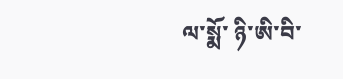ལ་སྨོ་ ཉི་ཨི་བི་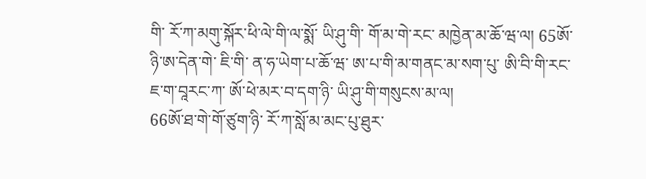གི་ རོ་ཀ་མགུ་སྐོར་ཕི་ལེ་གི་ལ་སྨོ་ ཡི་ཤུ་གི་ གོ་མ་གེ་རང་ མཁྱེན་མ་ཆོ་ཝ་ལ། 65ཨོ་ཉི་ཨ་དེན་གེ་ ཇི་གི་ ན་ཧ་ཡེག་པ་ཆོ་ཝ་ ཨ་པ་གི་མ་གནང་མ་སག་པུ་ ཨི་བི་གི་རང་ ཇ་ག་བཱརང་ཀ་ ཨོ་ཕེ་མར་བ་དག་ཉི་ ཡི་ཤུ་གི་གསུངས་མ་ལ།
66ཨོ་ཐ་གེ་གོ་ཙུག་ཉི་ རོ་ཀ་སློ་མ་མང་པུ་ཐུར་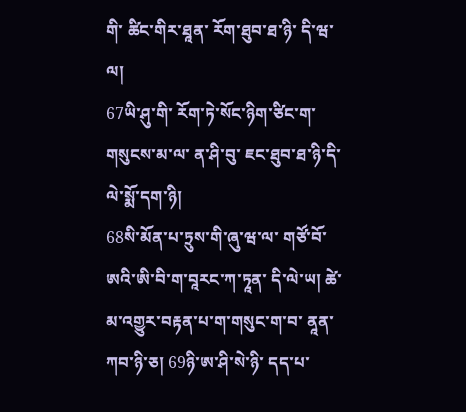གི་ ཚིང་གིར་ཐཱན་ རོག་ཐུབ་ཐ་ཉི་ དི་ཝ་ལ།
67ཡི་ཤུ་གི་ རོག་ཏེ་སོང་ཉིག་ཙིང་ག་ གསུངས་མ་ལ་ ན་ཤི་བུ་ ཇང་ཐུབ་ཐ་ཉི་དི་ལེ་སྨོ་དག་ཉི།
68སི་མོན་པ་ཏྲུས་གི་ཞུ་ཝ་ལ་ གཙོ་བོ་ ཨའི་ཨི་བི་ག་བཱརང་ཀ་ཏཱན་ དི་ལེ་ཡ། ཚེ་མ་འགྱུར་བརྟན་པ་ག་གསུང་ག་བ་ ནཱན་ཀབ་ཉི་ཅ། 69ཉི་ཨ་ཤི་སེ་ཉི་ དད་པ་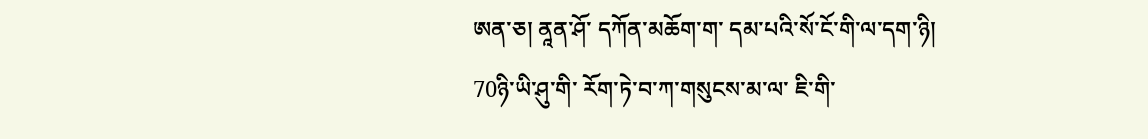ཨན་ཅ། ནཱན་ཤོ་ དཀོན་མཆོག་ག་ དམ་པའི་སོ་ངོ་གི་ལ་དག་ཉི།
70ཉི་ཡི་ཤུ་གི་ རོག་ཏེ་བ་ཀ་གསུངས་མ་ལ་ ཇི་གི་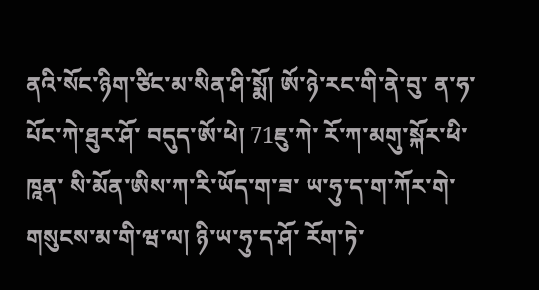ནའི་སོང་ཉིག་ཙིང་མ་སིན་ཤི་སྨོ། ཨོ་ཉེ་རང་གི་ནེ་བུ་ ན་ཧ་པོང་ཀེ་ཐུར་ཤོ་ བདུད་ཨོ་ཕེ། 71ཇུ་ཀེ་ རོ་ཀ་མགུ་སྐོར་ཕི་ཁཱན་ སི་མོན་ཨིས་ཀ་རི་ཡོད་ག་ཟ་ ཡ་ཧུ་ད་ག་ཀོར་གེ་ གསུངས་མ་གི་ཝ་ལ། ཉི་ཡ་ཧུ་ད་ཤོ་ རོག་ཏེ་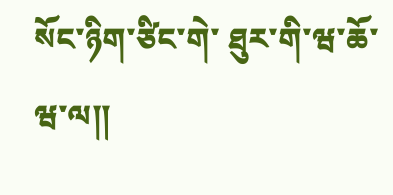སོང་ཉིག་ཙིང་གེ་ ཐུར་གི་ཝ་ཆོ་ཝ་ལ༎